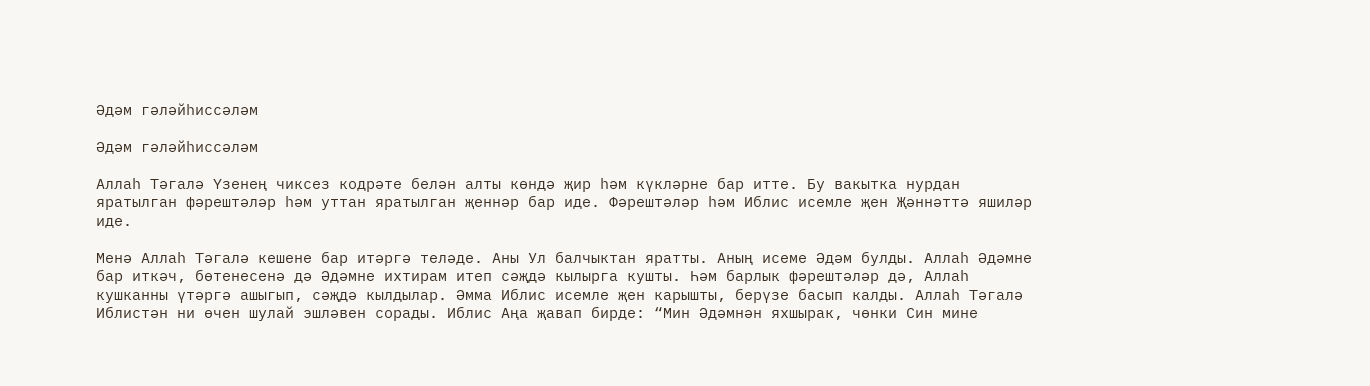Әдәм гәләйһиссәләм

Әдәм гәләйһиссәләм

Аллаһ Тәгалә Үзенең чиксез кодрәте белән алты көндә җир һәм күкләрне бар итте. Бу вакытка нурдан яратылган фәрештәләр һәм уттан яратылган җеннәр бар иде. Фәрештәләр һәм Иблис исемле җен Җәннәттә яшиләр иде.

Менә Аллаһ Тәгалә кешене бар итәргә теләде. Аны Ул балчыктан яратты. Аның исеме Әдәм булды. Аллаһ Әдәмне бар иткәч, бөтенесенә дә Әдәмне ихтирам итеп сәҗдә кылырга кушты. Һәм барлык фәрештәләр дә, Аллаһ кушканны үтәргә ашыгып, сәҗдә кылдылар. Әмма Иблис исемле җен карышты, берүзе басып калды. Аллаһ Тәгалә Иблистән ни өчен шулай эшләвен сорады. Иблис Аңа җавап бирде: “Мин Әдәмнән яхшырак, чөнки Син мине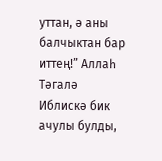уттан, ә аны балчыктан бар иттең!” Аллаһ Тәгалә Иблискә бик ачулы булды,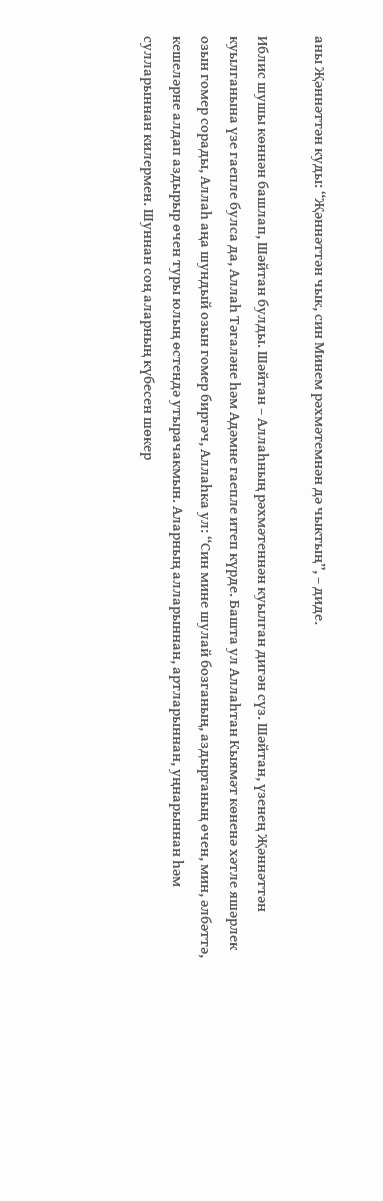аны Җәннәттән куды: “Җәннәттән чык, син Минем рәхмәтемнән дә чыктың”, – диде.

Иблис шушы көннән башлап, Шәйтан булды. Шәйтан – Аллаһның рәхмәтеннән куылган дигән сүз. Шәйтан, үзенең Җәннәттән куылганына үзе гаепле булса да, Аллаһ Тәгаләне һәм Адәмне гаепле итеп күрде. Башта ул Аллаһтан Кыямәт көненә хәтле яшәрлек озын гомер сорады, Аллаһ аңа шундый озын гомер биргәч, Аллаһка ул: “Син мине шулай бозганың, аздырганың өчен, мин, әлбәттә, кешеләрне алдап аздырыр өчен туры юлың өстендә утырачакмын. Аларның алларыннан, артларыннан, уңнарыннан һәм сулларыннан килермен. Шуннан соң аларның күбесен шөкер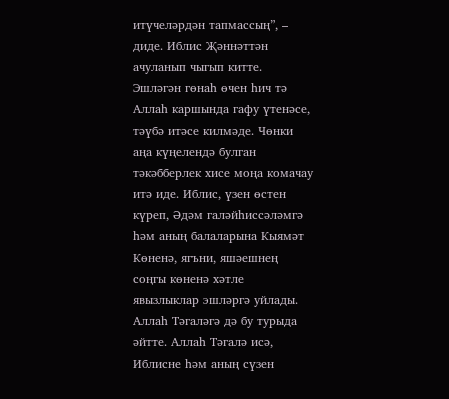итүчеләрдән тапмассың”, – диде. Иблис Җәннәттән ачуланып чыгып китте. Эшләгән гөнаһ өчен һич тә Аллаһ каршында гафу үтенәсе, тәүбә итәсе килмәде. Чөнки аңа күңелендә булган тәкәбберлек хисе моңа комачау итә иде. Иблис, үзен өстен күреп, Әдәм галәйһиссәләмгә һәм аның балаларына Кыямәт Көненә, ягъни, яшәешнең соңгы көненә хәтле явызлыклар эшләргә уйлады. Аллаһ Тәгаләгә дә бу турыда әйтте. Аллаһ Тәгалә исә, Иблисне һәм аның сүзен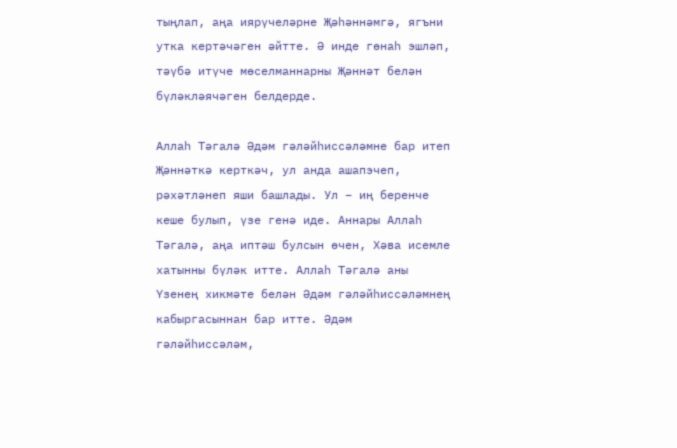тыңлап, аңа иярүчеләрне Җәһәннәмгә, ягъни утка кертәчәген әйтте. Ә инде гөнаһ эшләп, тәүбә итүче мөселманнарны Җәннәт белән бүләкләячәген белдерде.

Аллаһ Тәгалә Әдәм гәләйһиссәләмне бар итеп Җәннәткә керткәч, ул анда ашапэчеп, рәхәтләнеп яши башлады. Ул – иң беренче кеше булып, үзе генә иде. Аннары Аллаһ Тәгалә, аңа иптәш булсын өчен, Хәва исемле хатынны бүләк итте. Аллаһ Тәгалә аны Үзенең хикмәте белән Әдәм гәләйһиссәләмнең кабыргасыннан бар итте. Әдәм гәләйһиссәләм,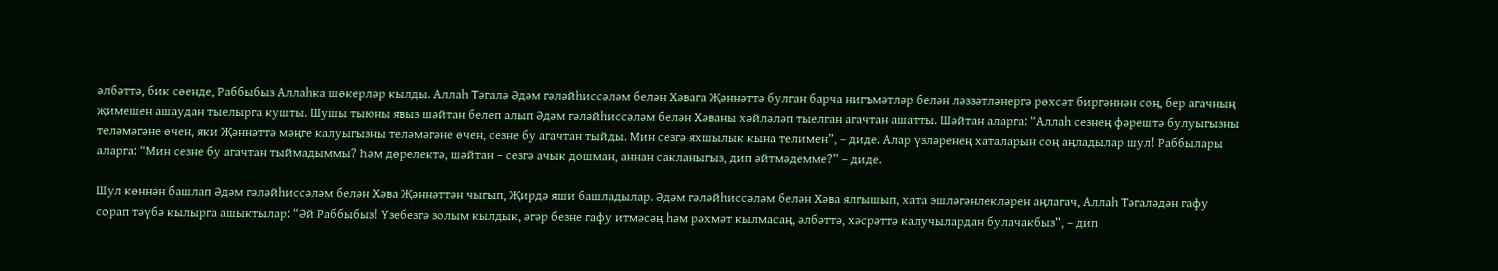әлбәттә, бик сөенде, Раббыбыз Аллаһка шөкерләр кылды. Аллаһ Тәгалә Әдәм гәләйһиссәләм белән Хәвага Җәннәттә булган барча нигъмәтләр белән ләззәтләнергә рөхсәт биргәннән соң, бер агачның җимешен ашаудан тыелырга кушты. Шушы тыюны явыз шәйтан белеп алып Әдәм гәләйһиссәләм белән Хәваны хәйләләп тыелган агачтан ашатты. Шәйтан аларга: “Аллаһ сезнең фәрештә булуыгызны теләмәгәне өчен, яки Җәннәттә мәңге калуыгызны теләмәгәне өчен, сезне бу агачтан тыйды. Мин сезгә яхшылык кына телимен”, – диде. Алар үзләренең хаталарын соң аңладылар шул! Раббылары аларга: “Мин сезне бу агачтан тыймадыммы? Һәм дөрелектә, шәйтан – сезгә ачык дошман, аннан сакланыгыз, дип әйтмәдемме?” – диде.

Шул көннән башлап Әдәм гәләйһиссәләм белән Хәва Җәннәттән чыгып, Җирдә яши башладылар. Әдәм гәләйһиссәләм белән Хәва ялгышып, хата эшләгәнлекләрен аңлагач, Аллаһ Тәгаләдән гафу сорап тәүбә кылырга ашыктылар: “Әй Раббыбыз! Үзебезгә золым кылдык, әгәр безне гафу итмәсәң һәм рәхмәт кылмасаң, әлбәттә, хәсрәттә калучылардан булачакбыз”, – дип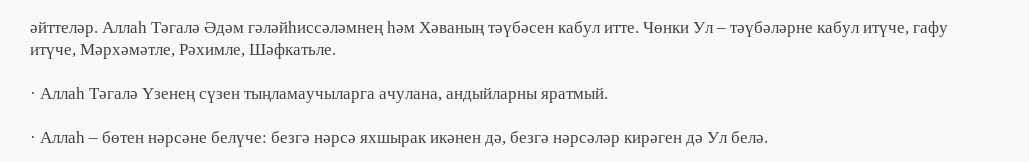әйттеләр. Аллаһ Тәгалә Әдәм гәләйһиссәләмнең һәм Хәваның тәүбәсен кабул итте. Чөнки Ул – тәүбәләрне кабул итүче, гафу итүче, Мәрхәмәтле, Рәхимле, Шәфкатьле.

· Аллаһ Тәгалә Үзенең сүзен тыңламаучыларга ачулана, андыйларны яратмый.

· Аллаһ – бөтен нәрсәне белүче: безгә нәрсә яхшырак икәнен дә, безгә нәрсәләр кирәген дә Ул белә.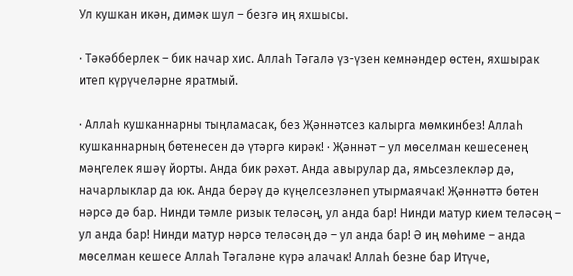Ул кушкан икән, димәк шул – безгә иң яхшысы.

· Тәкәбберлек – бик начар хис. Аллаһ Тәгалә үз-үзен кемнәндер өстен, яхшырак итеп күрүчеләрне яратмый.

· Аллаһ кушканнарны тыңламасак, без Җәннәтсез калырга мөмкинбез! Аллаһ кушканнарның бөтенесен дә үтәргә кирәк! · Җәннәт – ул мөселман кешесенең мәңгелек яшәү йорты. Анда бик рәхәт. Анда авырулар да, ямьсезлекләр дә, начарлыклар да юк. Анда берәү дә күңелсезләнеп утырмаячак! Җәннәттә бөтен нәрсә дә бар. Нинди тәмле ризык теләсәң, ул анда бар! Нинди матур кием теләсәң – ул анда бар! Нинди матур нәрсә теләсәң дә – ул анда бар! Ә иң мөһиме – анда мөселман кешесе Аллаһ Тәгаләне күрә алачак! Аллаһ безне бар Итүче,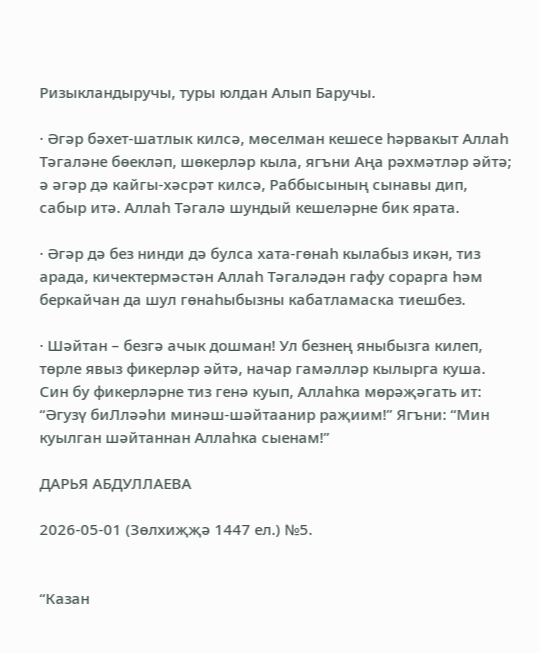Ризыкландыручы, туры юлдан Алып Баручы.

· Әгәр бәхет-шатлык килсә, мөселман кешесе һәрвакыт Аллаһ Тәгаләне бөекләп, шөкерләр кыла, ягъни Аңа рәхмәтләр әйтә; ә әгәр дә кайгы-хәсрәт килсә, Раббысының сынавы дип, сабыр итә. Аллаһ Тәгалә шундый кешеләрне бик ярата.

· Әгәр дә без нинди дә булса хата-гөнаһ кылабыз икән, тиз арада, кичектермәстән Аллаһ Тәгаләдән гафу сорарга һәм беркайчан да шул гөнаһыбызны кабатламаска тиешбез.

· Шәйтан – безгә ачык дошман! Ул безнең яныбызга килеп, төрле явыз фикерләр әйтә, начар гамәлләр кылырга куша. Син бу фикерләрне тиз генә куып, Аллаһка мөрәҗәгать ит: “Әгузү биЛләәһи минәш-шәйтаанир раҗиим!” Ягъни: “Мин куылган шәйтаннан Аллаһка сыенам!”

ДАРЬЯ АБДУЛЛАЕВА

2026-05-01 (Зөлхиҗҗә 1447 ел.) №5.


“Казан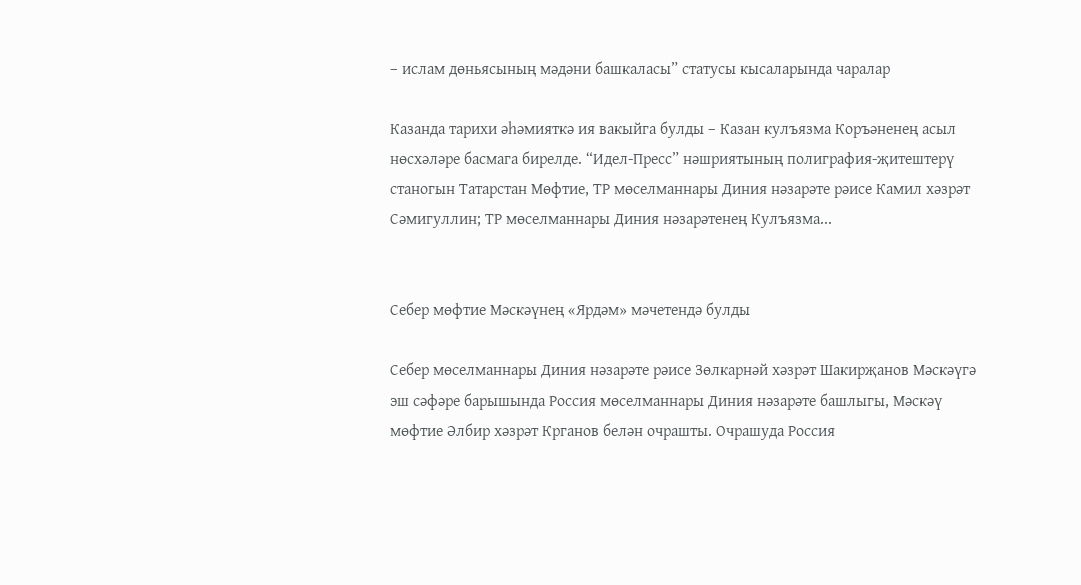– ислам дөньясының мәдәни башкаласы” статусы кысаларында чаралар

Казанда тарихи әһәмияткә ия вакыйга булды – Казан кулъязма Коръәненең асыл нөсхәләре басмага бирелде. “Идел-Пресс” нәшриятының полиграфия-җитештерү станогын Татарстан Мөфтие, ТР мөселманнары Диния нәзарәте рәисе Камил хәзрәт Сәмигуллин; ТР мөселманнары Диния нәзарәтенең Кулъязма...


Себер мөфтие Мәскәүнең «Ярдәм» мәчетендә булды

Себер мөселманнары Диния нәзарәте рәисе Зөлкарнәй хәзрәт Шакирҗанов Мәскәүгә эш сәфәре барышында Россия мөселманнары Диния нәзарәте башлыгы, Мәскәү мөфтие Әлбир хәзрәт Крганов белән очрашты. Очрашуда Россия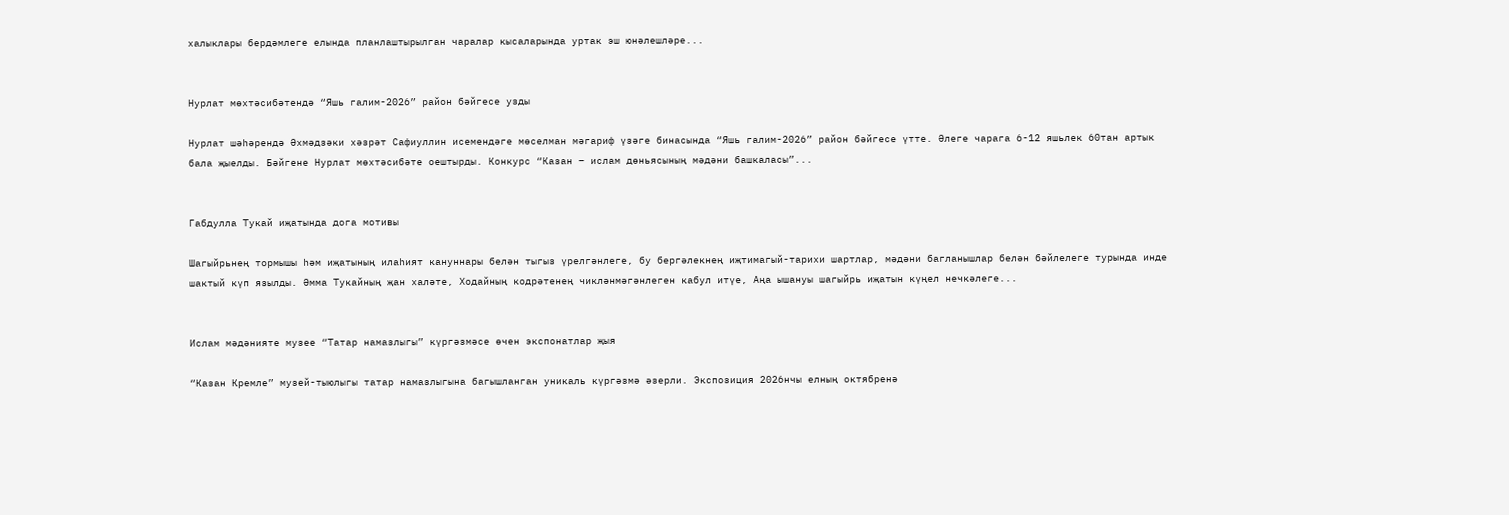халыклары бердәмлеге елында планлаштырылган чаралар кысаларында уртак эш юнәлешләре...


Нурлат мөхтәсибәтендә “Яшь галим-2026” район бәйгесе узды

Нурлат шәһәрендә Әхмәдзәки хәзрәт Сафиуллин исемендәге мөселман мәгариф үзәге бинасында “Яшь галим-2026” район бәйгесе үтте. Әлеге чарага 6-12 яшьлек 60тан артык бала җыелды. Бәйгене Нурлат мөхтәсибәте оештырды. Конкурс “Казан – ислам дөньясының мәдәни башкаласы”...


Габдулла Тукай иҗатында дога мотивы

Шагыйрьнең тормышы һәм иҗатының илаһият кануннары белән тыгыз үрелгәнлеге, бу бергәлекнең иҗтимагый-тарихи шартлар, мәдәни багланышлар белән бәйлелеге турында инде шактый күп язылды. Әмма Тукайның җан халәте, Ходайның кодрәтенең чикләнмәгәнлеген кабул итүе, Аңа ышануы шагыйрь иҗатын күңел нечкәлеге...


Ислам мәдәнияте музее “Татар намазлыгы” күргәзмәсе өчен экспонатлар җыя

“Казан Кремле” музей-тыюлыгы татар намазлыгына багышланган уникаль күргәзмә әзерли. Экспозиция 2026нчы елның октябренә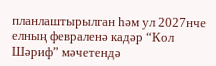планлаштырылган һәм ул 2027нче елның февраленә кадәр “Кол Шәриф” мәчетендә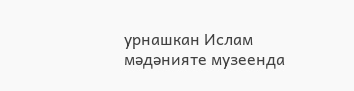урнашкан Ислам мәдәнияте музеенда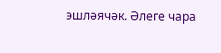эшләячәк. Әлеге чара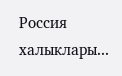Россия халыклары...